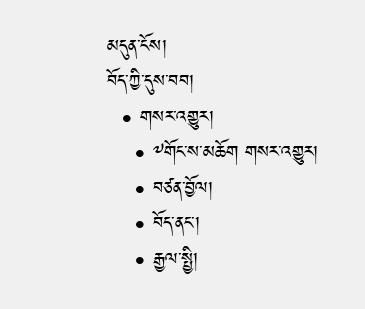མདུན་ངོས།
བོད་ཀྱི་དུས་བབ།
  • གསར་འགྱུར།
    • ༸གོང་ས་མཆོག གསར་འགྱུར།
    • བཙན་བྱོལ།
    • བོད་ནང་།
    • རྒྱལ་སྤྱི།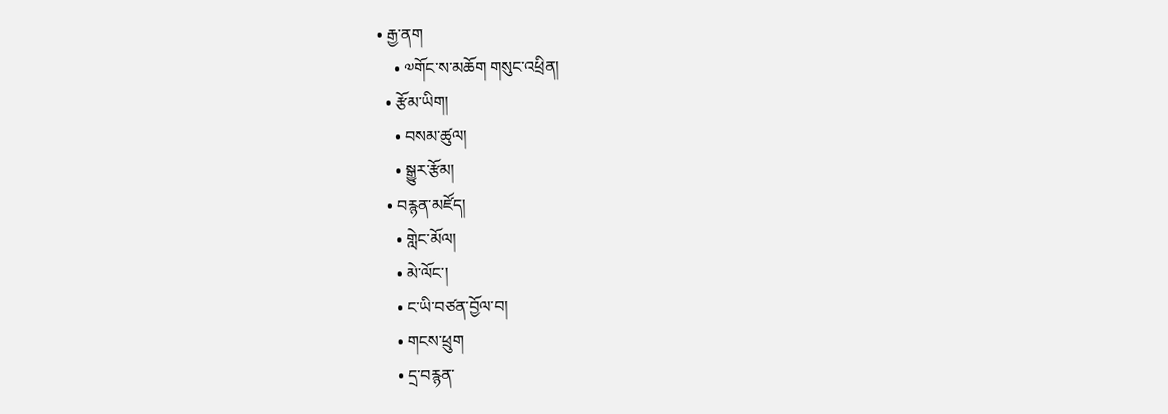• རྒྱ་ནག
    • ༧གོང་ས་མཆོག གསུང་འཕྲིན།
  • རྩོམ་ཡིག།
    • བསམ་ཚུལ།
    • སྒྱུར་རྩོམ།
  • བརྙན་མཛོད།
    • གླེང་མོལ།
    • མེ་ལོང་།
    • ང་ཡི་བཙན་བྱོལ་བ།
    • གངས་ཕྲུག
    • དྲ་བརྙན་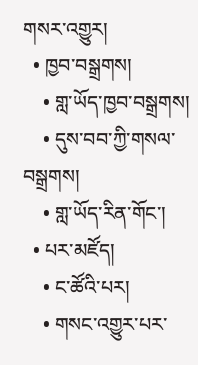གསར་འགྱུར།
  • ཁྱབ་བསྒྲགས།
    • གླ་ཡོད་ཁྱབ་བསྒྲགས།
    • དུས་བབ་ཀྱི་གསལ་བསྒྲགས།
    • གླ་ཡོད་རིན་གོང་།
  • པར་མཛོད།
    • ང་ཚོའི་པར།
    • གསང་འགྱུར་པར་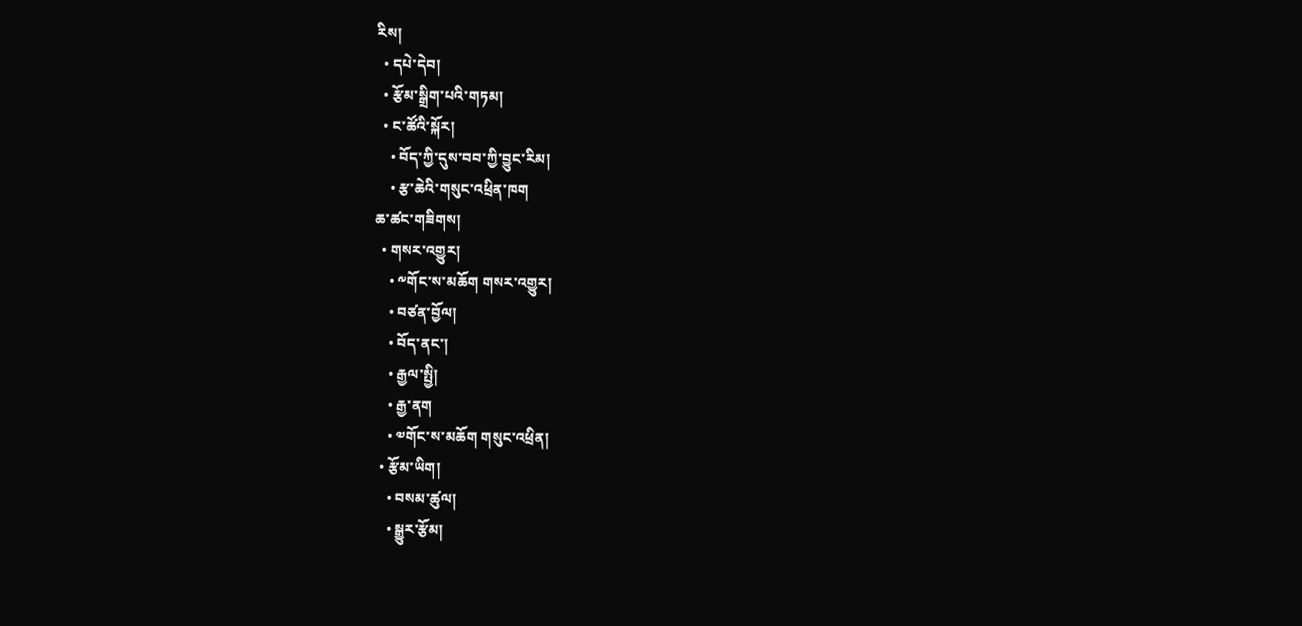རིས།
  • དཔེ་དེབ།
  • རྩོམ་སྒྲིག་པའི་གཏམ།
  • ང་ཚོའི་སྐོར།
    • བོད་ཀྱི་དུས་བབ་ཀྱི་བྱུང་རིམ།
    • རྩ་ཆེའི་གསུང་འཕྲིན་ཁག
ཆ་ཚང་གཟིགས།
  • གསར་འགྱུར།
    • ༸གོང་ས་མཆོག གསར་འགྱུར།
    • བཙན་བྱོལ།
    • བོད་ནང་།
    • རྒྱལ་སྤྱི།
    • རྒྱ་ནག
    • ༧གོང་ས་མཆོག གསུང་འཕྲིན།
  • རྩོམ་ཡིག།
    • བསམ་ཚུལ།
    • སྒྱུར་རྩོམ།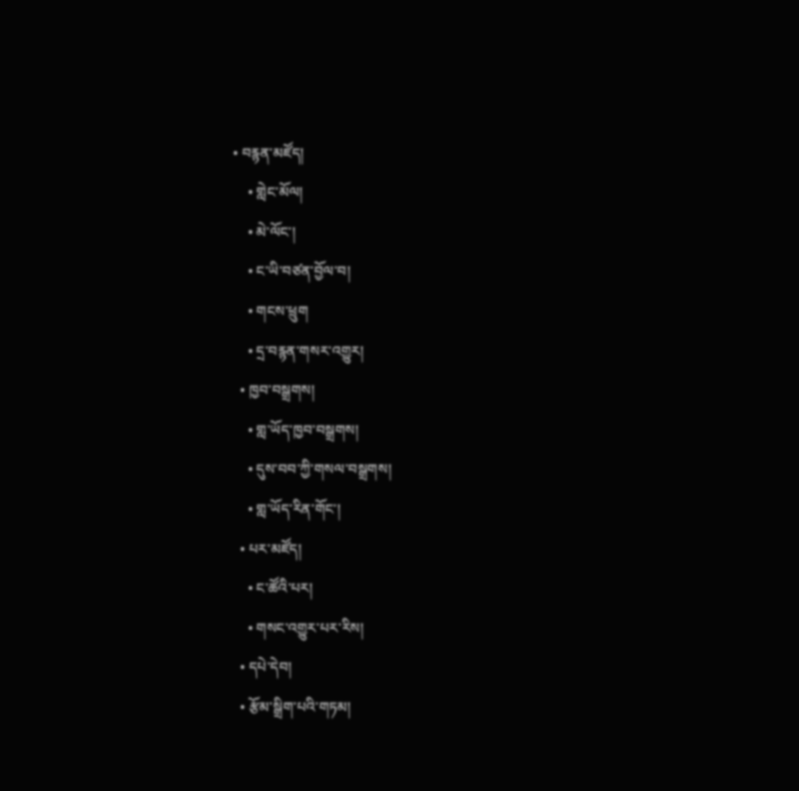• བརྙན་མཛོད།
    • གླེང་མོལ།
    • མེ་ལོང་།
    • ང་ཡི་བཙན་བྱོལ་བ།
    • གངས་ཕྲུག
    • དྲ་བརྙན་གསར་འགྱུར།
  • ཁྱབ་བསྒྲགས།
    • གླ་ཡོད་ཁྱབ་བསྒྲགས།
    • དུས་བབ་ཀྱི་གསལ་བསྒྲགས།
    • གླ་ཡོད་རིན་གོང་།
  • པར་མཛོད།
    • ང་ཚོའི་པར།
    • གསང་འགྱུར་པར་རིས།
  • དཔེ་དེབ།
  • རྩོམ་སྒྲིག་པའི་གཏམ།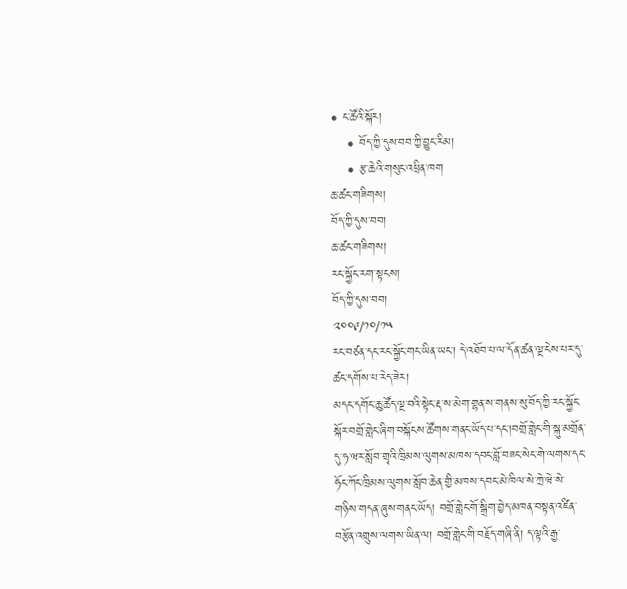• ང་ཚོའི་སྐོར།
    • བོད་ཀྱི་དུས་བབ་ཀྱི་བྱུང་རིམ།
    • རྩ་ཆེའི་གསུང་འཕྲིན་ཁག
ཆ་ཚང་གཟིགས།
བོད་ཀྱི་དུས་བབ།
ཆ་ཚང་གཟིགས།
རང་སྐྱོང་རག་སྟངས།
བོད་ཀྱི་དུས་བབ།
༢༠༠༩/༡༠/༡༥
རང་བཙན་དང་རང་སྐྱོང་གང་ཡིན་ཡང་། དེ་འཐོབ་པ་ལ་དོན་ཚན་ལྔ་ངེས་པར་དུ་ཚང་དགོས་པ་རེད་ཟེར།
མདང་དགོང་ཆུ་ཚོད་ལྔ་བའི་སྟེང་རྡ་ས་མེག་གྷན་ས་གནས་སུ་བོད་ཀྱི་རང་སྐྱོང་སྐོར་བགྲོ་གླེང་ཞིག་བསྐོངས་ཚོགས་གནང་ཡོད་པ་དང་།བགྲོ་གླེང་གི་སྐུ་མགྲོན་དུ་ཧ་ཝར་སློབ་གྲྭའི་ཁྲིམས་ལུགས་མཁས་དབང་བློ་བཟང་སེང་གེ་ལགས་དང་ཧོང་ཀོང་ཁྲིམས་ལུགས་སློབ་ཆེན་གྱི་མཁས་དབང་མེ་ཁིལ་སེ་ཀྲེ་ཝེ་སེ་གཉིས་གདན་ཞུས་གནང་ཡོད། བགྲོ་གླེང་གོ་སྒྲིག་བྱེད་མཁན་བསྟན་འཛིན་བརྩོན་འགྲུས་ལགས་ཡིན་ལ། བགྲོ་གླེང་གི་བརྗོད་གཞི་ནི། ད་ལྟའི་རྒྱ་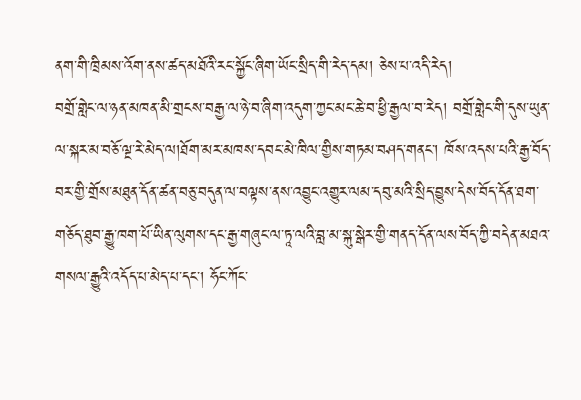ནག་གི་ཁྲིམས་འོག་ནས་ཚད་མཐོའི་རང་སྐྱོང་ཞིག་ཡོང་སྲིད་གི་རེད་དམ། ཅེས་པ་འདི་རེད།
བགྲོ་གླེང་ལ་ཉན་མཁན་མི་གྲངས་བརྒྱ་ལ་ཉེ་བ་ཞིག་འདུག་ཀྱང་མང་ཆེ་བ་ཕྱི་རྒྱལ་བ་རེད། བགྲོ་གླེང་གི་དུས་ཡུན་ལ་སྐར་མ་བཅོ་ལྔ་རེ་མེད་ལ།ཐོག་མར་མཁས་དབང་མེ་ཁིལ་གྱིས་གཏམ་བཤད་གནང་། ཁོས་འདས་པའི་རྒྱ་བོད་བར་གྱི་གྲོས་མཐུན་དོན་ཚན་བཅུ་བདུན་ལ་བལྟས་ནས་འབྱུང་འགྱུར་ལམ་དབུ་མའི་སྲིད་བྱུས་དེས་བོད་དོན་ཐག་གཅོད་ཐུབ་རྒྱུ་ཁག་པོ་ཡིན་ལུགས་དང་རྒྱ་གཞུང་ལ་ཏཱ་ལའི་བླ་མ་སྐུ་སྒེར་གྱི་གནད་དོན་ལས་བོད་ཀྱི་བདེན་མཐའ་གསལ་རྒྱུའི་འདོད་པ་མེད་པ་དང་། ཧོང་ཀོང་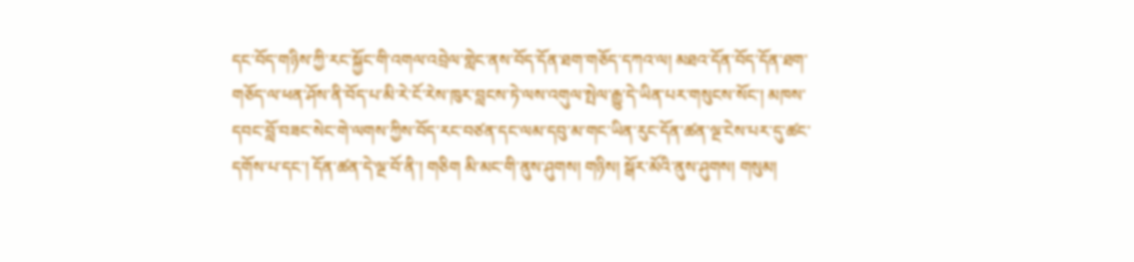དང་བོད་གཉིས་ཀྱི་རང་སྐྱོང་གི་འགལ་འབྲེལ་གླེང་ནས་བོད་དོན་ཐག་གཅོད་དཀའ་ལ། མཐའ་དོན་བོད་དོན་ཐག་གཅོད་ལ་ཕན་ཤོས་ནི་བོད་པ་མི་རེ་ངོ་རེས་ཁུར་བླངས་ཏེ་ལས་འགུལ་སྤེལ་རྒྱུ་དེ་ཡིན་པར་གསུངས་སོང་། མཁས་དབང་བློ་བཟང་སེང་གེ་ལགས་ཀྱིས་བོད་རང་བཙན་དང་ལམ་དབུ་མ་གང་ཡིན་རུང་དོན་ཚན་ལྔ་ངེས་པར་དུ་ཚང་དགོས་པ་དང་། དོན་ཚན་དེ་ལྔ་བོ་ནི་། གཅིག མི་མང་གི་ནུས་ཤུགས། གཉིས། སྒོར་མོའི་ནུས་ཤུགས། གསུམ།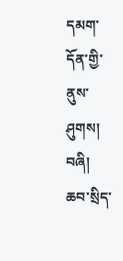དམག་དོན་གྱི་ནུས་ཤུགས། བཞི། ཆབ་སྲིད་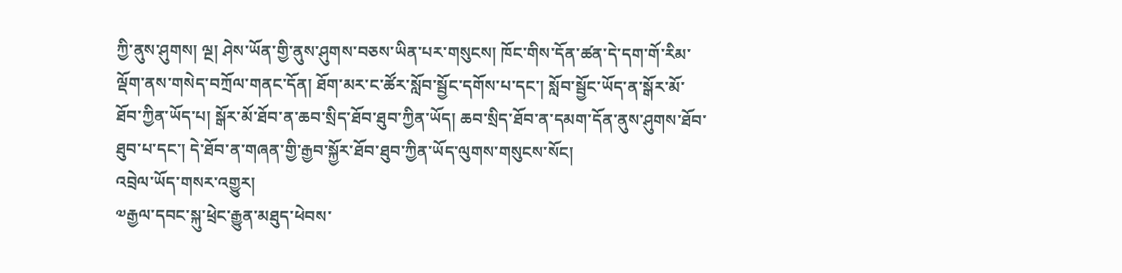ཀྱི་ནུས་ཤུགས། ལྔ། ཤེས་ཡོན་གྱི་ནུས་ཤུགས་བཅས་ཡིན་པར་གསུངས། ཁོང་གིས་དོན་ཚན་དེ་དག་གོ་རིམ་ལྡོག་ནས་གསེད་བཀྲོལ་གནང་དོན། ཐོག་མར་ང་ཚོར་སློབ་སྦྱོང་དགོས་པ་དང་། སློབ་སྦྱོང་ཡོད་ན་སྒོར་མོ་ཐོབ་ཀྱིན་ཡོད་པ། སྒོར་མོ་ཐོབ་ན་ཆབ་སྲིད་ཐོབ་ཐུབ་ཀྱིན་ཡོད། ཆབ་སྲིད་ཐོབ་ན་དམག་དོན་ནུས་ཤུགས་ཐོབ་ཐུབ་པ་དང་། དེ་ཐོབ་ན་གཞན་གྱི་རྒྱབ་སྐྱོར་ཐོབ་ཐུབ་ཀྱིན་ཡོད་ལུགས་གསུངས་སོང།
འབྲེལ་ཡོད་གསར་འགྱུར།
༧རྒྱལ་དབང་སྐུ་ཕྲེང་རྒྱུན་མཐུད་ཕེབས་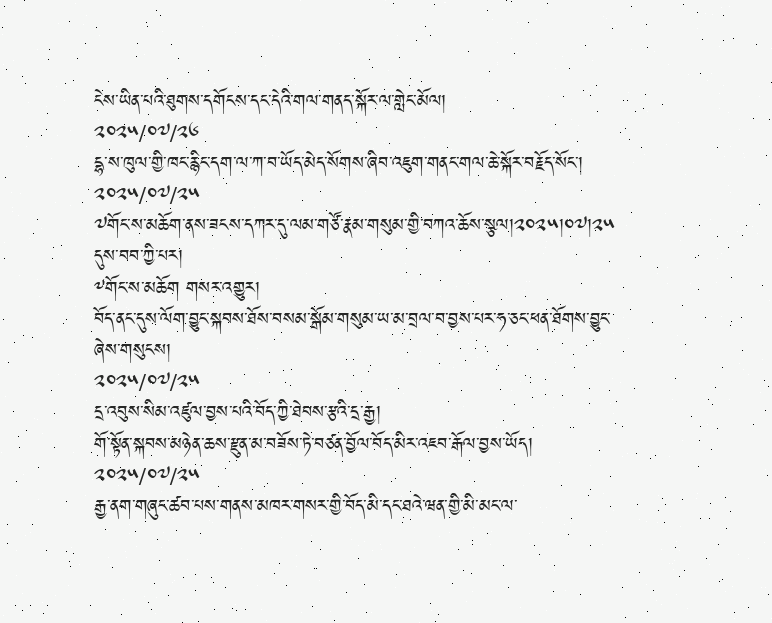ངེས་ཡིན་པའི་ཐུགས་དགོངས་དང་དེའི་གལ་གནད་སྐོར་ལ་གླེང་མོལ།
༢༠༢༥/༠༧/༢༦
དྷ་ས་ཁུལ་གྱི་ཁང་རྙིང་དག་ལ་ཀ་བ་ཡོད་མེད་སོགས་ཞིབ་འཇུག་གནང་གལ་ཆེ་སྐོར་བརྗོད་སོང་།
༢༠༢༥/༠༧/༢༥
༧གོང་ས་མཆོག་ནས་ཟངས་དཀར་དུ་ལམ་གཙོ་རྣམ་གསུམ་གྱི་བཀའ་ཆོས་སྩལ།༢༠༢༥།༠༧།༢༥ དུས་བབ་ཀྱི་པར།
༸གོང་ས་མཆོག གསར་འགྱུར།
བོད་ནང་དུས་ལོག་བྱུང་སྐབས་ཐོས་བསམ་སྒོམ་གསུམ་ཡ་མ་བྲལ་བ་བྱས་པར་ཧ་ཅང་ཕན་ཐོགས་བྱུང་ཞེས་གསུངས།
༢༠༢༥/༠༧/༢༥
དྲ་འབུས་སིམ་འཛུལ་བྱས་པའི་བོད་ཀྱི་ཐེབས་རྩའི་དྲ་རྒྱ།
གོ་སྟོན་སྐབས་མཉེན་ཆས་རྫུན་མ་བཟོས་ཏེ་བཙན་བྱོལ་བོད་མིར་འཇབ་རྒོལ་བྱས་ཡོད།
༢༠༢༥/༠༧/༢༥
རྒྱ་ནག་གཞུང་ཚབ་པས་གནས་མཁར་གསར་གྱི་བོད་མི་དང་ཐའེ་ཝན་གྱི་མི་མང་ལ་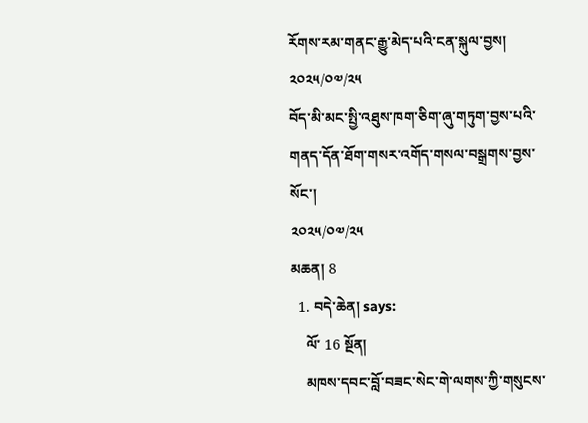རོགས་རམ་གནང་རྒྱུ་མེད་པའི་ངན་སྐུལ་བྱས།
༢༠༢༥/༠༧/༢༥
བོད་མི་མང་སྤྱི་འཐུས་ཁག་ཅིག་ཞུ་གཏུག་བྱས་པའི་གནད་དོན་ཐོག་གསར་འགོད་གསལ་བསྒྲགས་བྱས་སོང་།
༢༠༢༥/༠༧/༢༥
མཆན། 8
  1. བདེ་ཆེན། says:
    ལོ་ 16 སྔོན།
    མཁས་དབང་བློ་བཟང་སེང་གེ་ལགས་ཀྱི་གསུངས་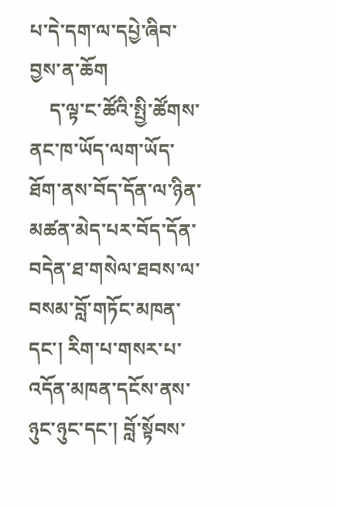པ་དེ་དག་ལ་དཔྱེ་ཞིབ་བྱས་ན་ཆོག
    ད་ལྟ་ང་ཚོའི་སྤྱི་ཚོགས་ནང་ཁ་ཡོད་ལག་ཡོད་ཐོག་ནས་བོད་དོན་ལ་ཉིན་མཚན་མེད་པར་བོད་དོན་བདེན་ཐ་གསེལ་ཐབས་ལ་བསམ་བློ་གཏོང་མཁན་དང་། རིག་པ་གསར་པ་འདོན་མཁན་དངོས་ནས་ཉུང་ཉུང་དང་། བློ་སྟོབས་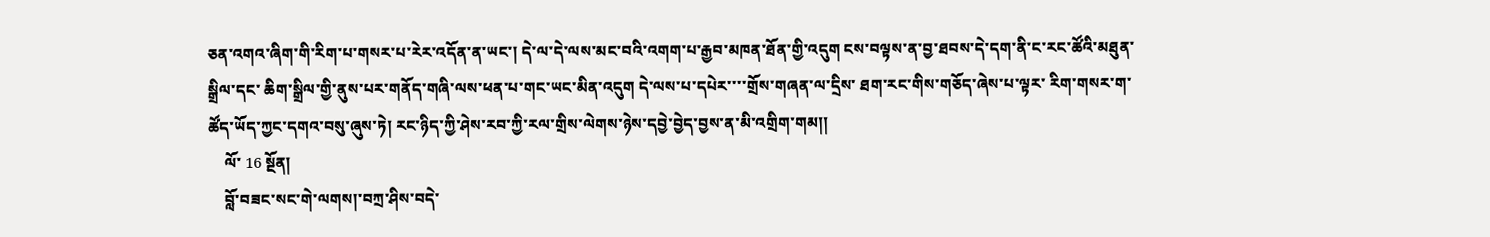ཅན་འགའ་ཞིག་གི་རིག་པ་གསར་པ་རེར་འདོན་ན་ཡང་། དེ་ལ་དེ་ལས་མང་བའི་འགག་པ་རྒྱབ་མཁན་ཐོན་གྱི་འདུག ངས་བལྟས་ན་བྱ་ཐབས་དེ་དག་ནི་ང་རང་ཚོའི་མཐུན་སྒྲིལ་དང་ ཆིག་སྒྲིལ་གྱི་ནུས་པར་གནོད་གཞི་ལས་ཕན་པ་གང་ཡང་མིན་འདུག དེ་ལས་པ་དཔེར་་་་གྲོས་གཞན་ལ་དྲིས་ ཐག་རང་གིས་གཅོད་ཞེས་པ་ལྟར་ རིག་གསར་ག་ཚོད་ཡོད་ཀྱང་དགའ་བསུ་ཞུས་ཏེ། རང་ཉིད་ཀྱི་ཤེས་རབ་ཀྱི་རལ་གྲིས་ལེགས་ཉེས་དབྱེ་བྱེད་བྱས་ན་མི་འགྲིག་གམ།།
    ལོ་ 16 སྔོན།
    བློ་བཟང་སང་གེ་ལགས།་བཀྲ་ཤིས་བདེ་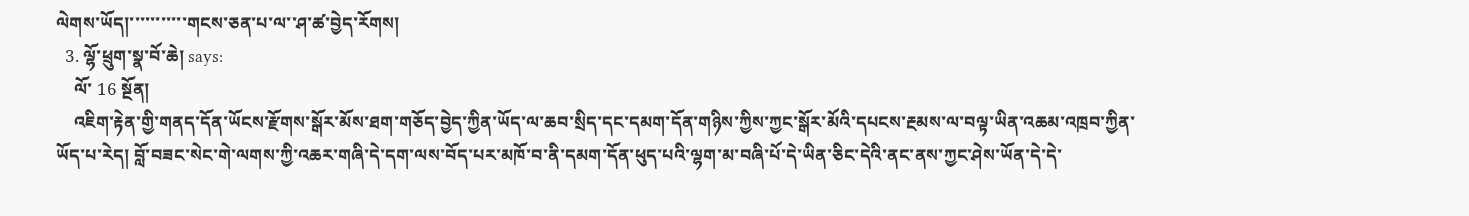ལེགས་ཡོད།་་་་་་་་་་་གངས་ཅན་པ་ལ་་ཤ་ཚ་བྱེད་རོགས།
  3. ལྷོ་ཕྲུག་སྣ་བོ་ཆེ། says:
    ལོ་ 16 སྔོན།
    འཇིག་རྟེན་གྱི་གནད་དོན་ཡོངས་རྫོགས་སྒོར་མོས་ཐག་གཅོད་བྱེད་ཀྱིན་ཡོད་ལ་ཆབ་སྲིད་དང་དམག་དོན་གཉིས་ཀྱིས་ཀྱང་སྒོར་མོའི་དཔངས་རྔམས་ལ་བལྟ་ཡིན་འཆམ་འཁྲབ་ཀྱིན་ཡོད་པ་རེད། བློ་བཟང་སེང་གེ་ལགས་ཀྱི་འཆར་གཞི་དེ་དག་ལས་བོད་པར་མཁོ་བ་ནི་དམག་དོན་ཕུད་པའི་ལྷག་མ་བཞི་པོ་དེ་ཡིན་ཅིང་དེའི་ནང་ནས་ཀྱང་ཤེས་ཡོན་དེ་དེ་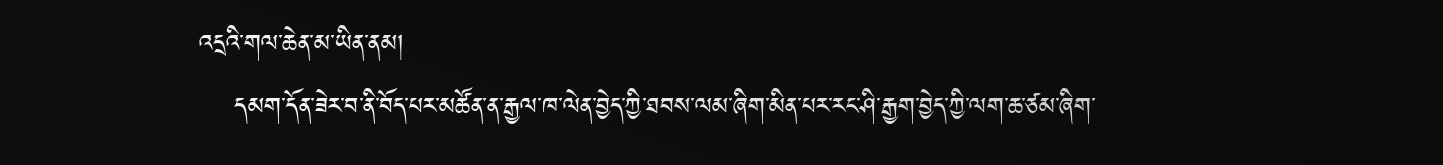འདྲའི་གལ་ཆེན་མ་ཡིན་ནམ།
    དམག་དོན་ཟེར་བ་ནི་བོད་པར་མཚོན་ན་རྒྱལ་ཁ་ལེན་བྱེད་ཀྱི་ཐབས་ལམ་ཞིག་མིན་པར་རང་ཤི་རྒྱག་བྱེད་ཀྱི་ལག་ཆ་ཙམ་ཞིག་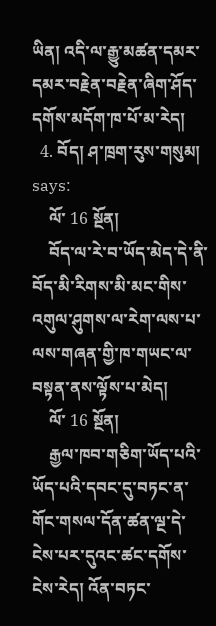ཡིན། འདི་ལ་རྒྱུ་མཚན་དམར་དམར་བརྗེན་བརྗེན་ཞིག་ཤོད་དགོས་མདོག་ཁ་པོ་མ་རེད།
  4. བོད། ཤ་ཁྲག་རུས་གསུམ། says:
    ལོ་ 16 སྔོན།
    བོད་ལ་རེ་བ་ཡོད་མེད་དེ་ནི་བོད་མི་རིགས་མི་མང་གིས་འགུལ་ཤུགས་ལ་རེག་ལས་པ་ལས་གཞན་གྱི་ཁ་གཡང་ལ་བསྟན་ནས་ལྟོས་པ་མེད།
    ལོ་ 16 སྔོན།
    རྒྱལ་ཁབ་གཅིག་ཡོད་པའི་ཡོད་པའི་དབང་དུ་བཏང་ན་གོང་གསལ་དོན་ཚན་ལྔ་དེ་ངེས་པར་དུའང་ཚང་དགོས་ངེས་རེད། འོན་བཏང་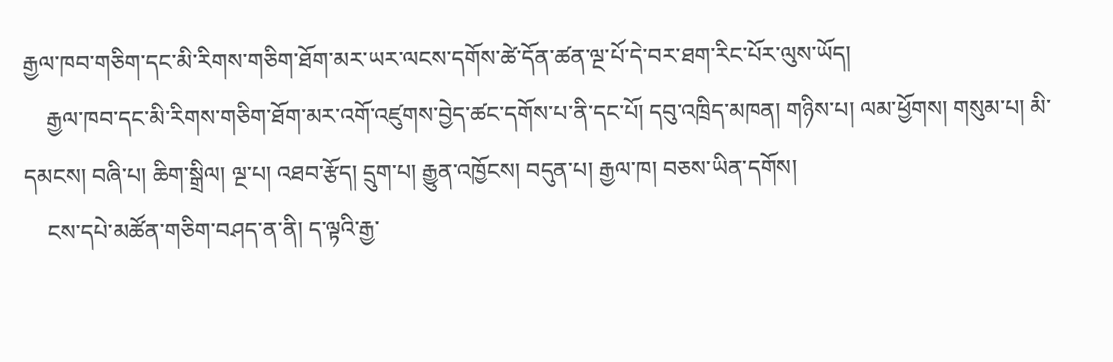རྒྱལ་ཁབ་གཅིག་དང་མི་རིགས་གཅིག་ཐོག་མར་ཡར་ལངས་དགོས་ཚེ་དོན་ཚན་ལྔ་པོ་དེ་བར་ཐག་རིང་པོར་ལུས་ཡོད།
    རྒྱལ་ཁབ་དང་མི་རིགས་གཅིག་ཐོག་མར་འགོ་འཛུགས་བྱེད་ཚང་དགོས་པ་ནི་དང་པོ། དབུ་འཁྲིད་མཁན། གཉིས་པ། ལམ་ཕྱོགས། གསུམ་པ། མི་དམངས། བཞི་པ། ཆིག་སྒྲིལ། ལྔ་པ། འཐབ་རྩོད། དྲུག་པ། རྒྱུན་འཁྱོངས། བདུན་པ། རྒྱལ་ཁ། བཅས་ཡིན་དགོས།
    ངས་དཔེ་མཚོན་གཅིག་བཤད་ན་ནི། ད་ལྟའི་རྒྱ་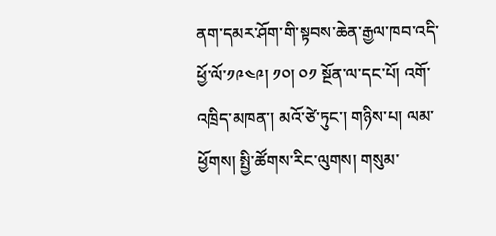ནག་དམར་ཤོག་གི་སྟབས་ཆེན་རྒྱལ་ཁབ་འདི་ཕྱོ་ལོ་༡༩༤༩། ༡༠། ༠༡ སྔོན་ལ་དང་པོ། འགོ་འཁྲིད་མཁན་། མའོ་ཙེ་ཏུང་། གཉིས་པ། ལམ་ཕྱོགས། སྤྱི་ཚོགས་རིང་ལུགས། གསུམ་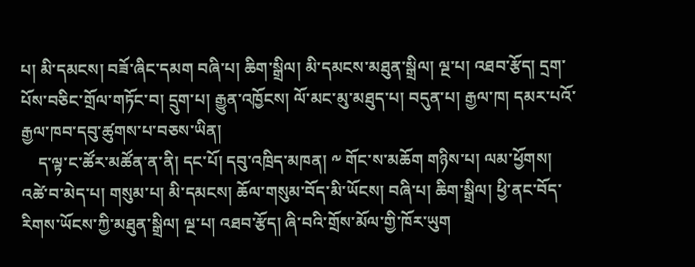པ། མི་དམངས། བཟོ་ཞིང་དམག བཞི་པ། ཆིག་སྒྲིལ། མི་དམངས་མཐུན་སྒྲིལ། ལྔ་པ། འཐབ་རྩོད། དྲག་པོས་བཅིང་གྲོལ་གཏོང་བ། དྲུག་པ། རྒྱུན་འཁྱོངས། ལོ་མང་མུ་མཐུད་པ། བདུན་པ། རྒྱལ་ཁ། དམར་པའོ་རྒྱལ་ཁབ་དབུ་ཚུགས་པ་བཅས་ཡིན།
    ད་ལྟ་ང་ཚོར་མཚོན་ན་ནི། དང་པོ། དབུ་འཁྲིད་མཁན། ༸ གོང་ས་མཆོག གཉིས་པ། ལམ་ཕྱོགས། འཚེ་བ་མེད་པ། གསུམ་པ། མི་དམངས། ཆོལ་གསུམ་བོད་མི་ཡོངས། བཞི་པ། ཆིག་སྒྲིལ། ཕྱི་ནང་བོད་རིགས་ཡོངས་ཀྱི་མཐུན་སྒྲིལ། ལྔ་པ། འཐབ་རྩོད། ཞི་བའི་གྲོས་མོལ་གྱི་ཁོར་ཡུག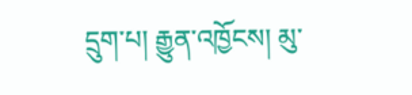དྲུག་པ། རྒྱུན་འཁྱོངས། མུ་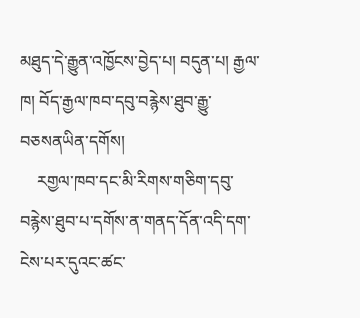མཐུད་དེ་རྒྱུན་འཁྱོངས་བྱེད་པ། བདུན་པ། རྒྱལ་ཁ། བོད་རྒྱལ་ཁབ་དབུ་བརྙེས་ཐུབ་རྒྱུ་བཅསནཡིན་དགོས།
    རགྱལ་ཁབ་དང་མི་རིགས་གཅིག་དབུ་བརྙེས་ཐུབ་པ་དགོས་ན་གནད་དོན་འདི་དག་ངེས་པར་དུའང་ཚང་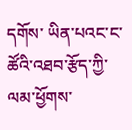དགོས་ ཡིན་པའང་ང་ཚོའི་འཐབ་རྩོད་ཀྱི་ལམ་ཕྱོགས་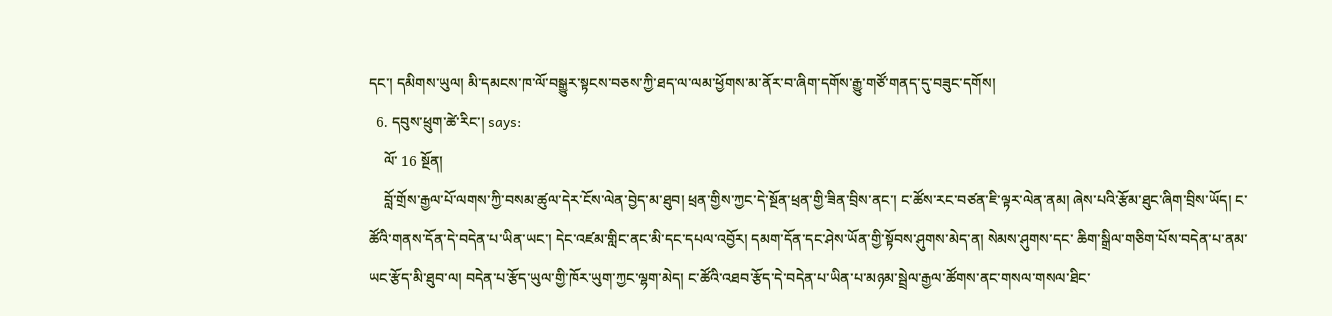དང་། དམིགས་ཡུལ། མི་དམངས་ཁ་ལོ་བསྒྱུར་སྟངས་བཅས་ཀྱི་ཐད་ལ་ལམ་ཕྱོགས་མ་ནོར་བ་ཞིག་དགོས་རྒྱུ་གཙོ་གནད་དུ་བཟུང་དགོས།
  6. དབུས་ཕྲུག་ཚེ་རིང་། says:
    ལོ་ 16 སྔོན།
    བློ་གྲོས་རྒྱལ་པོ་ལགས་ཀྱི་བསམ་ཚུལ་དེར་ངོས་ལེན་བྱེད་མ་ཐུབ། ཕྲན་གྱིས་ཀྱང་དེ་སྔོན་ཕྲན་གྱི་ཟིན་བྲིས་ནང་། ང་ཚོས་རང་བཙན་ཇི་ལྟར་ལེན་ནམ། ཞེས་པའི་རྩོམ་ཐུང་ཞིག་བྲིས་ཡོད། ང་ཚོའི་གནས་དོན་དེ་བདེན་པ་ཡིན་ཡང་། དེང་འཛམ་གླིང་ནང་མི་དང་དཔལ་འབྱོར། དམག་དོན་དང་ཤེས་ཡོན་གྱི་སྟོབས་ཤུགས་མེད་ན། སེམས་ཤུགས་དང་ ཆིག་སྒྲིལ་གཅིག་པོས་བདེན་པ་ནམ་ཡང་རྩོད་མི་ཐུབ་ལ། བདེན་པ་རྩོད་ཡུལ་གྱི་ཁོར་ཡུག་ཀྱང་ལྷག་མེད། ང་ཚོའི་འཐབ་རྩོད་དེ་བདེན་པ་ཡིན་པ་མཉམ་སྦྲེལ་རྒྱལ་ཚོགས་ནང་གསལ་གསལ་ཐིང་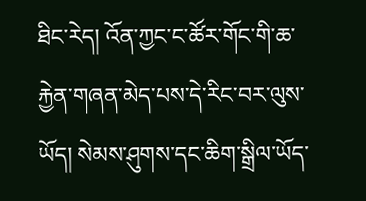ཐིང་རེད། འོན་ཀྱང་ང་ཚོར་གོང་གི་ཆ་རྐྱེན་གཞན་མེད་པས་དེ་རིང་བར་ལུས་ཡོད། སེམས་ཤུགས་དང་ཆིག་སྒྲིལ་ཡོད་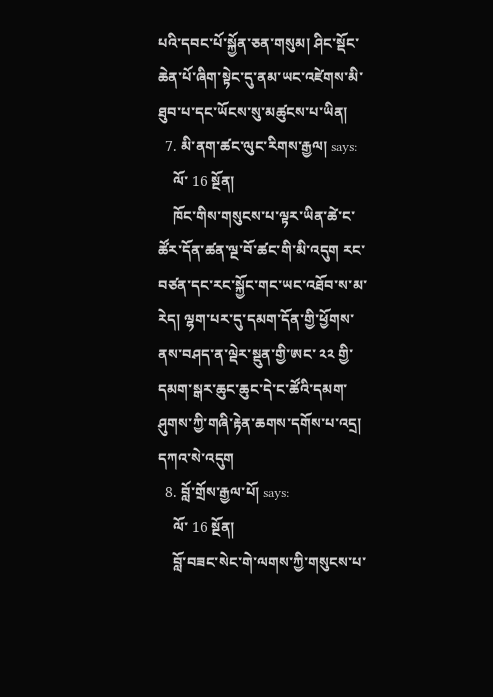པའི་དབང་པོ་སྐྱོན་ཅན་གསུམ། ཤིང་སྡོང་ཆེན་པོ་ཞིག་སྟེང་དུ་ནམ་ཡང་འཛེགས་མི་ཐུབ་པ་དང་ཡོངས་སུ་མཚུངས་པ་ཡིན།
  7. མི་ནག་ཚང་ལུང་རིགས་རྒྱལ། says:
    ལོ་ 16 སྔོན།
    ཁོང་གིས་གསུངས་པ་ལྟར་ཡིན་ཚེ་ང་ཚོར་དོན་ཚན་ལྔ་བོ་ཚང་གི་མི་འདུག རང་བཙན་དང་རང་སྐྱོང་གང་ཡང་འཐོབ་ས་མ་རེད། ལྷག་པར་དུ་དམག་དོན་གྱི་ཕྱོགས་ནས་བཤད་ན་ལྡེར་སྡུན་གྱི་ཨང་ ༢༢ གྱི་དམག་སྒར་ཆུང་ཆུང་དེ་ང་ཚོའི་དམག་ཤུགས་ཀྱི་གཞི་རྟེན་ཆགས་དགོས་པ་འདྲ། དཀའ་སེ་འདུག
  8. བློ་གྲོས་རྒྱལ་པོ། says:
    ལོ་ 16 སྔོན།
    བློ་བཟང་སེང་གེ་ལགས་ཀྱི་གསུངས་པ་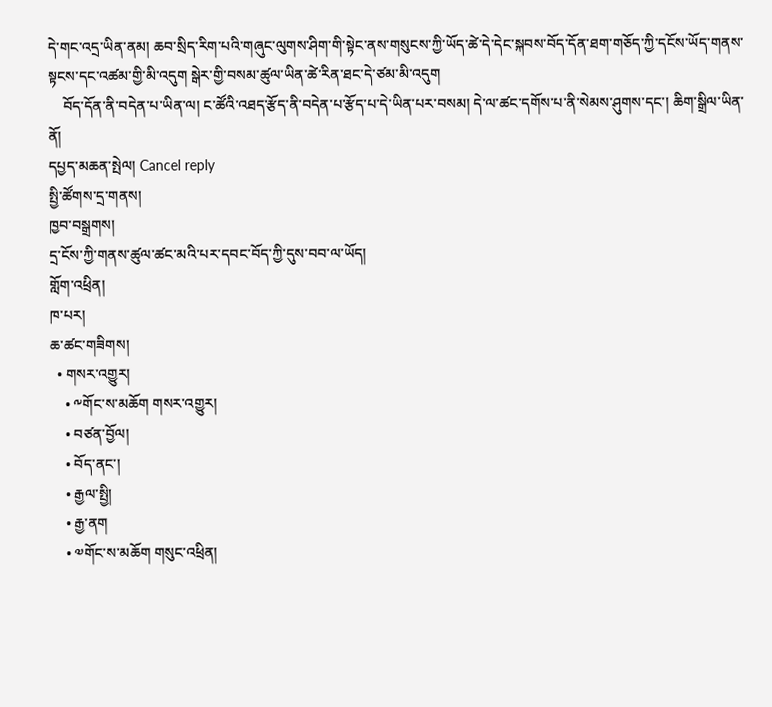དེ་གང་འདྲ་ཡིན་ནམ། ཆབ་སྲིད་རིག་པའི་གཞུང་ལུགས་ཤིག་གི་སྟེང་ནས་གསུངས་ཀྱི་ཡོད་ཚེ་དེ་དེང་སྐབས་བོད་དོན་ཐག་གཅོད་ཀྱི་དངོས་ཡོད་གནས་སྟངས་དང་འཚམ་གྱི་མི་འདུག སྒེར་གྱི་བསམ་ཚུལ་ཡིན་ཚེ་རིན་ཐང་དེ་ཙམ་མི་འདུག
    བོད་དོན་ནི་བདེན་པ་ཡིན་ལ། ང་ཚོའི་འཐད་རྩོད་ནི་བདེན་པ་རྩོད་པ་དེ་ཡིན་པར་བསམ། དེ་ལ་ཚང་དགོས་པ་ནི་སེམས་ཤུགས་དང་། ཆིག་སྒྲིལ་ཡིན་ནོ།
དཔྱད་མཆན་སྤེལ། Cancel reply
སྤྱི་ཚོགས་དྲ་གནས།
ཁྱབ་བསྒྲགས།
དྲ་ངོས་ཀྱི་གནས་ཚུལ་ཚང་མའི་པར་དབང་བོད་ཀྱི་དུས་བབ་ལ་ཡོད།
གློག་འཕྲིན།
ཁ་པར།
ཆ་ཚང་གཟིགས།
  • གསར་འགྱུར།
    • ༸གོང་ས་མཆོག གསར་འགྱུར།
    • བཙན་བྱོལ།
    • བོད་ནང་།
    • རྒྱལ་སྤྱི།
    • རྒྱ་ནག
    • ༧གོང་ས་མཆོག གསུང་འཕྲིན།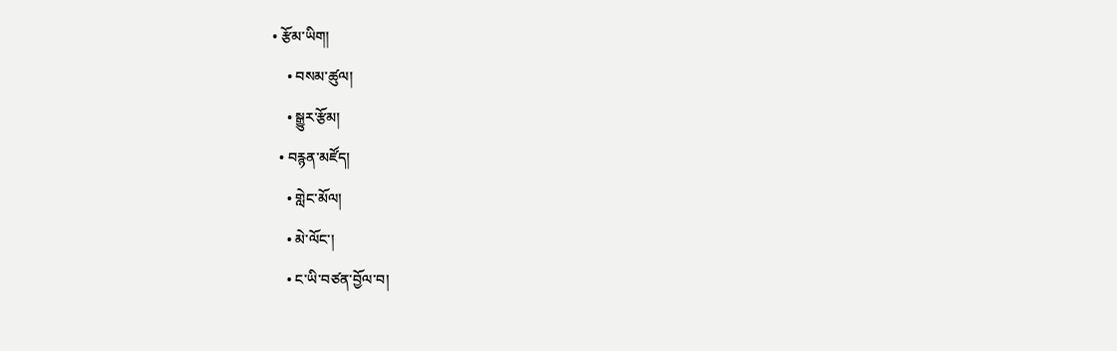• རྩོམ་ཡིག།
    • བསམ་ཚུལ།
    • སྒྱུར་རྩོམ།
  • བརྙན་མཛོད།
    • གླེང་མོལ།
    • མེ་ལོང་།
    • ང་ཡི་བཙན་བྱོལ་བ།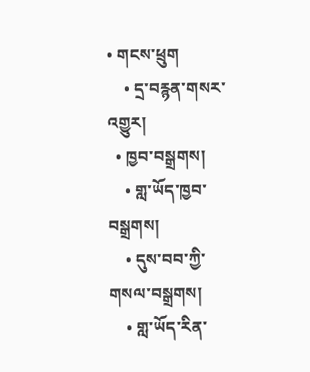• གངས་ཕྲུག
    • དྲ་བརྙན་གསར་འགྱུར།
  • ཁྱབ་བསྒྲགས།
    • གླ་ཡོད་ཁྱབ་བསྒྲགས།
    • དུས་བབ་ཀྱི་གསལ་བསྒྲགས།
    • གླ་ཡོད་རིན་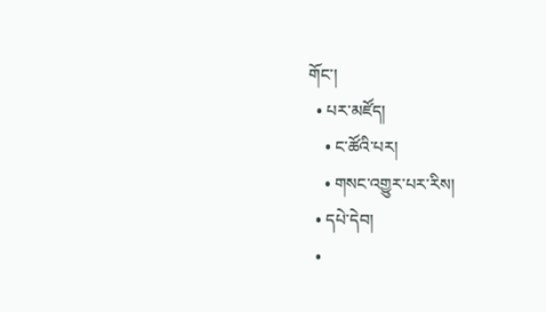གོང་།
  • པར་མཛོད།
    • ང་ཚོའི་པར།
    • གསང་འགྱུར་པར་རིས།
  • དཔེ་དེབ།
  •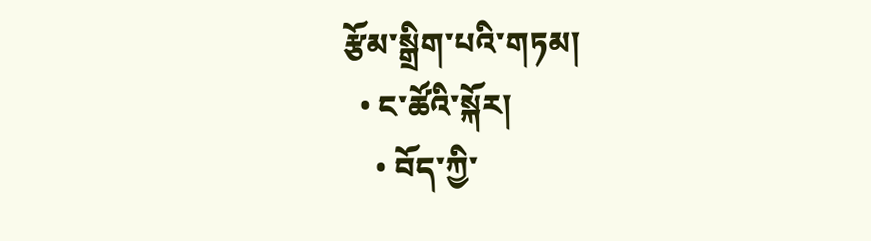རྩོམ་སྒྲིག་པའི་གཏམ།
  • ང་ཚོའི་སྐོར།
    • བོད་ཀྱི་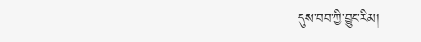དུས་བབ་ཀྱི་བྱུང་རིམ།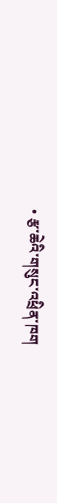• རྩ་ཆེའི་གསུང་འཕྲིན་ཁག